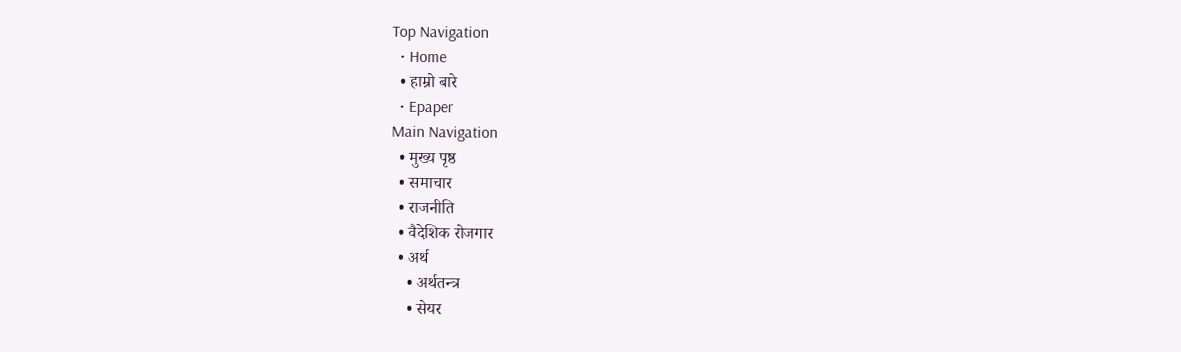Top Navigation
  • Home
  • हाम्रो बारे
  • Epaper
Main Navigation
  • मुख्य पृष्ठ
  • समाचार
  • राजनीति
  • वैदेशिक रोजगार
  • अर्थ
    • अर्थतन्त्र
    • सेयर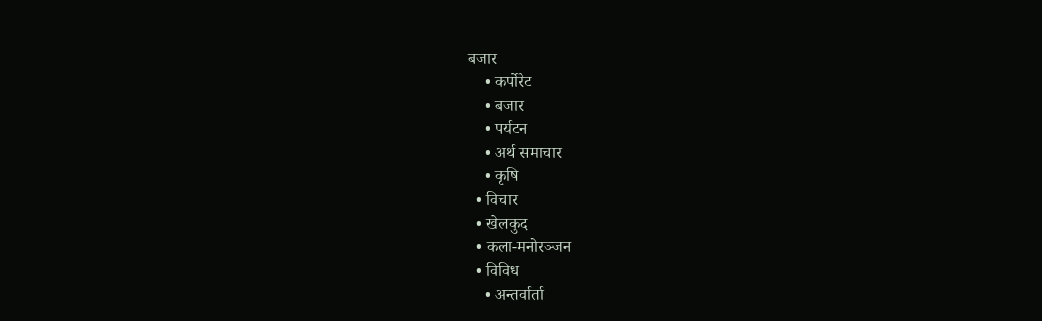बजार
    • कर्पोरेट
    • बजार
    • पर्यटन
    • अर्थ समाचार
    • कृषि
  • विचार
  • खेलकुद
  • कला-मनोरञ्‍जन
  • विविध
    • अन्तर्वार्ता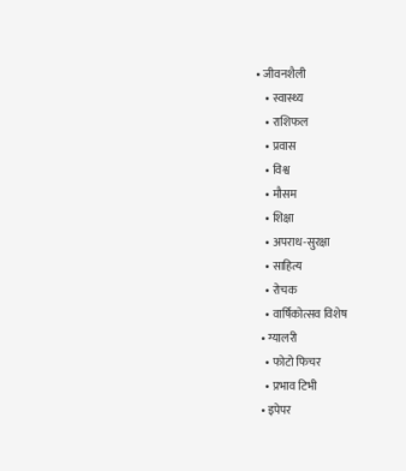• जीवनशैली
    • स्वास्थ्य
    • राशिफल
    • प्रवास
    • विश्व
    • मौसम
    • शिक्षा
    • अपराध-सुरक्षा
    • साहित्य
    • रोचक
    • वार्षिकोत्सव विशेष
  • ग्यालरी
    • फोटो फिचर
    • प्रभाव टिभी
  • इपेपर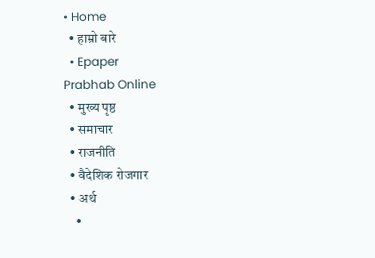• Home
  • हाम्रो बारे
  • Epaper
Prabhab Online
  • मुख्य पृष्ठ
  • समाचार
  • राजनीति
  • वैदेशिक रोजगार
  • अर्थ
    •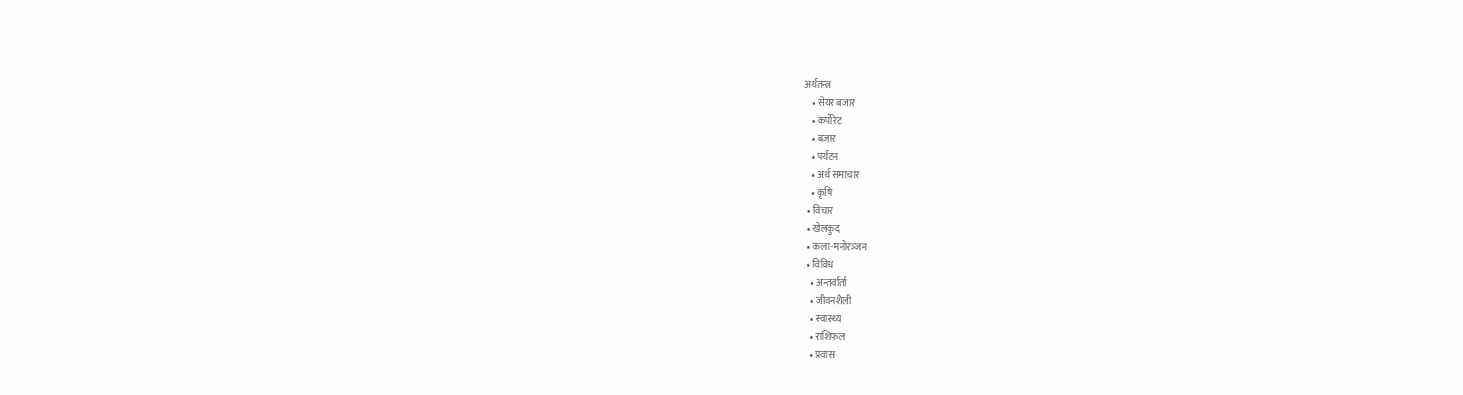अर्थतन्त्र
    • सेयर बजार
    • कर्पोरेट
    • बजार
    • पर्यटन
    • अर्थ समाचार
    • कृषि
  • विचार
  • खेलकुद
  • कला-मनोरञ्‍जन
  • विविध
    • अन्तर्वार्ता
    • जीवनशैली
    • स्वास्थ्य
    • राशिफल
    • प्रवास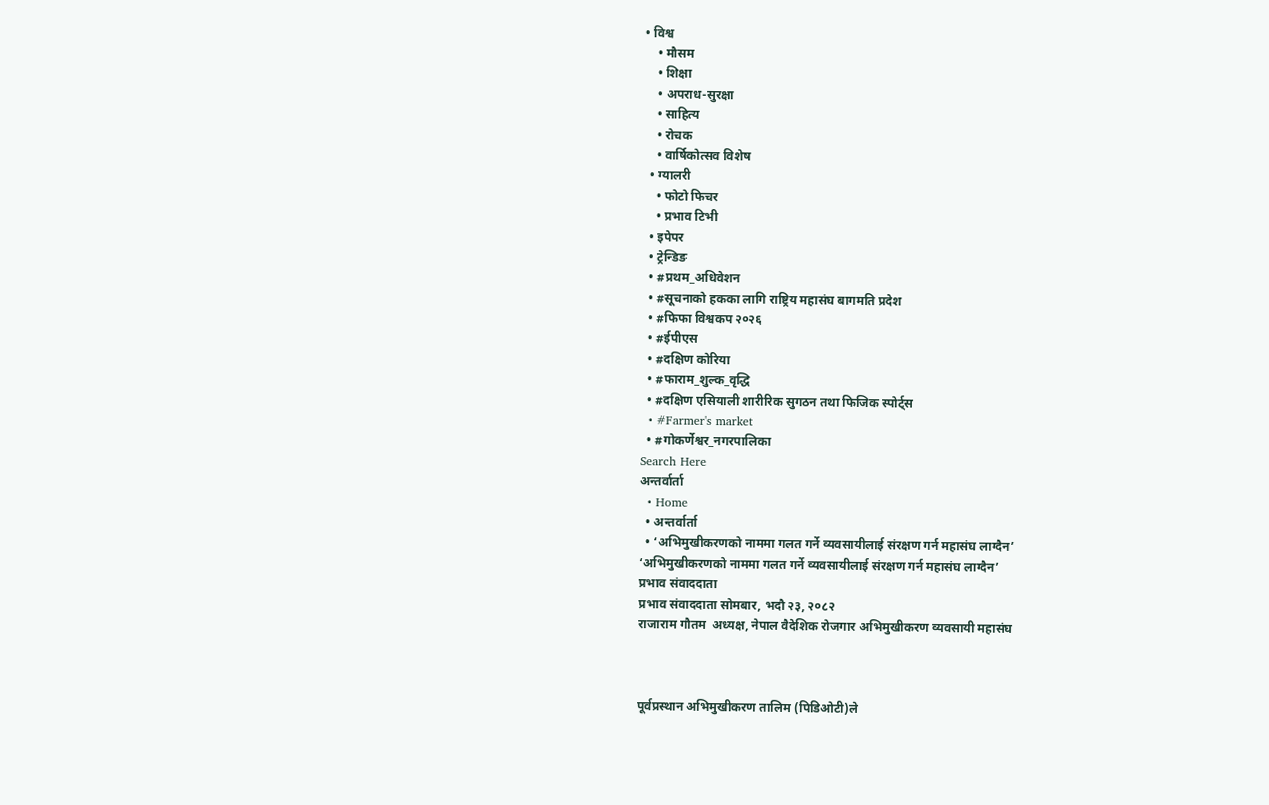• विश्व
    • मौसम
    • शिक्षा
    • अपराध-सुरक्षा
    • साहित्य
    • रोचक
    • वार्षिकोत्सव विशेष
  • ग्यालरी
    • फोटो फिचर
    • प्रभाव टिभी
  • इपेपर
  • ट्रेन्डिङ
  • #प्रथम_अधिवेशन
  • #सूचनाको हकका लागि राष्ट्रिय महासंघ बागमति प्रदेश
  • #फिफा विश्वकप २०२६
  • #ईपीएस
  • #दक्षिण कोरिया
  • #फाराम_शुल्क_वृद्धि
  • #दक्षिण एसियाली शारीरिक सुगठन तथा फिजिक स्पोर्ट्स
  • #Farmer's market
  • #गोकर्णेश्वर_नगरपालिका
Search Here
अन्तर्वार्ता
  • Home
  • अन्तर्वार्ता
  • ‘अभिमुखीकरणको नाममा गलत गर्ने व्यवसायीलाई संरक्षण गर्न महासंघ लाग्दैन’
‘अभिमुखीकरणको नाममा गलत गर्ने व्यवसायीलाई संरक्षण गर्न महासंघ लाग्दैन’
प्रभाव संवाददाता
प्रभाव संवाददाता सोमबार, भदौ २३, २०८२
राजाराम गौतम  अध्यक्ष, नेपाल वैदेशिक रोजगार अभिमुखीकरण व्यवसायी महासंघ



पूर्वप्रस्थान अभिमुखीकरण तालिम (पिडिओटी)ले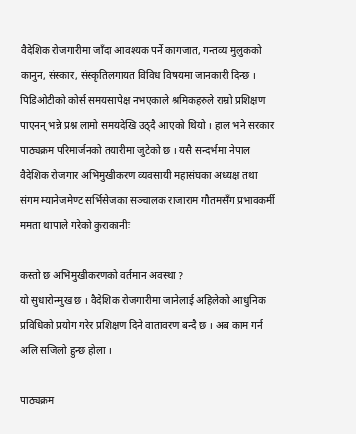वैदेशिक रोजगारीमा जाँदा आवश्यक पर्ने कागजात, गन्तव्य मुलुकको कानुन, संस्कार, संस्कृतिलगायत विविध विषयमा जानकारी दिन्छ । पिडिओटीको कोर्स समयसापेक्ष नभएकाले श्रमिकहरुले राम्रो प्रशिक्षण पाएनन् भन्ने प्रश्न लामो समयदेखि उठ्दै आएको थियो । हाल भने सरकार पाठ्यक्रम परिमार्जनको तयारीमा जुटेको छ । यसै सन्दर्भमा नेपाल वैदेशिक रोजगार अभिमुखीकरण व्यवसायी महासंघका अध्यक्ष तथा संगम म्यानेजमेण्ट सर्भिसेजका सञ्चालक राजाराम गौतमसँग प्रभावकर्मी ममता थापाले गरेको कुराकानीः

कस्तो छ अभिमुखीकरणको वर्तमान अवस्था ?
यो सुधारोन्मुख छ । वैदेशिक रोजगारीमा जानेलाई अहिलेको आधुनिक प्रविधिको प्रयोग गरेर प्रशिक्षण दिने वातावरण बन्दै छ । अब काम गर्न अलि सजिलो हुन्छ होला ।

पाठ्यक्रम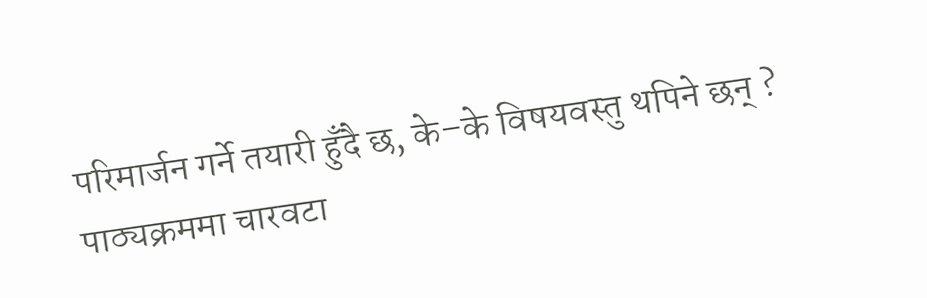परिमार्जन गर्ने तयारी हुँदै छ, के–के विषयवस्तु थपिने छन् ?
पाठ्यक्रममा चारवटा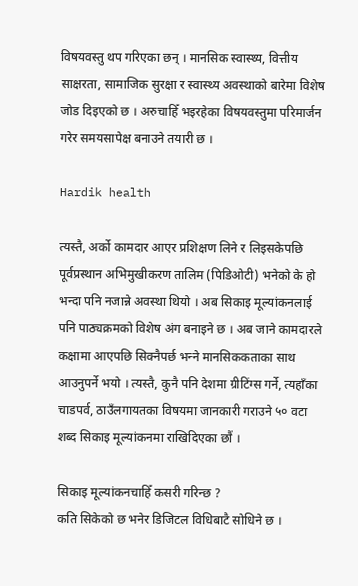विषयवस्तु थप गरिएका छन् । मानसिक स्वास्थ्य, वित्तीय साक्षरता, सामाजिक सुरक्षा र स्वास्थ्य अवस्थाको बारेमा विशेष जोड दिइएको छ । अरुचाहिँ भइरहेका विषयवस्तुमा परिमार्जन गरेर समयसापेक्ष बनाउने तयारी छ ।

Hardik health

त्यस्तै, अर्को कामदार आएर प्रशिक्षण लिने र लिइसकेपछि पूर्वप्रस्थान अभिमुखीकरण तालिम (पिडिओटी) भनेको के हो भन्दा पनि नजान्ने अवस्था थियो । अब सिकाइ मूल्यांकनलाई पनि पाठ्यक्रमको विशेष अंग बनाइने छ । अब जाने कामदारले कक्षामा आएपछि सिक्नैपर्छ भन्‍ने मानसिककताका साथ आउनुपर्ने भयो । त्यस्तै, कुनै पनि देशमा ग्रीटिंग्स गर्ने, त्यहाँका चाडपर्व, ठाउँलगायतका विषयमा जानकारी गराउने ५० वटा शब्द सिकाइ मूल्यांकनमा राखिदिएका छौं ।

सिकाइ मूल्यांकनचाहिँ कसरी गरिन्छ ?
कति सिकेको छ भनेर डिजिटल विधिबाटै सोधिने छ ।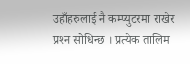उहाँहरुलाई नै कम्प्युटरमा राखेर प्रश्‍न सोधिन्छ । प्रत्येक तालिम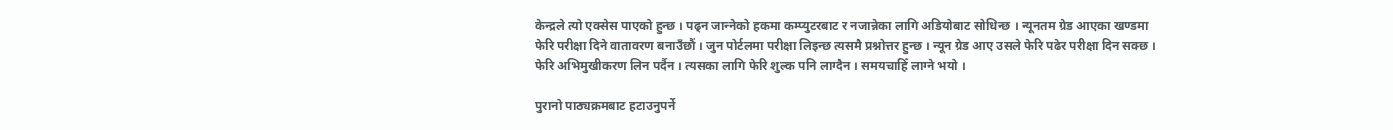केन्द्रले त्यो एक्सेस पाएको हुन्छ । पढ्न जान्‍नेको हकमा कम्प्युटरबाट र नजान्नेका लागि अडियोबाट सोधिन्छ । न्यूनतम ग्रेड आएका खण्डमा फेरि परीक्षा दिने वातावरण बनाउँछौं । जुन पोर्टलमा परीक्षा लिइन्छ त्यसमै प्रश्नोत्तर हुन्छ । न्यून ग्रेड आए उसले फेरि पढेर परीक्षा दिन सक्छ । फेरि अभिमुखीकरण लिन पर्दैन । त्यसका लागि फेरि शुल्क पनि लाग्दैन । समयचाहिँ लाग्‍ने भयो ।

पुरानो पाठ्यक्रमबाट हटाउनुपर्ने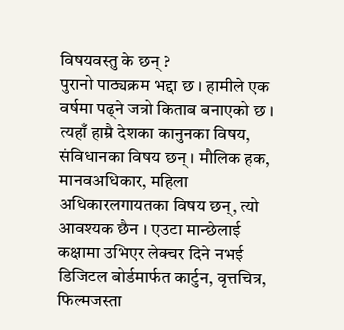विषयवस्तु के छन् ?
पुरानो पाठ्यक्रम भद्दा छ । हामीले एक वर्षमा पढ्ने जत्रो किताब बनाएको छ । त्यहाँ हाम्रै देशका कानुनका विषय, संविधानका विषय छन् । मौलिक हक, मानवअधिकार, महिला अधिकारलगायतका विषय छन्, त्यो आवश्यक छैन । एउटा मान्छेलाई कक्षामा उभिएर लेक्चर दिने नभई डिजिटल बोर्डमार्फत कार्टुन, वृत्तचित्र, फिल्मजस्ता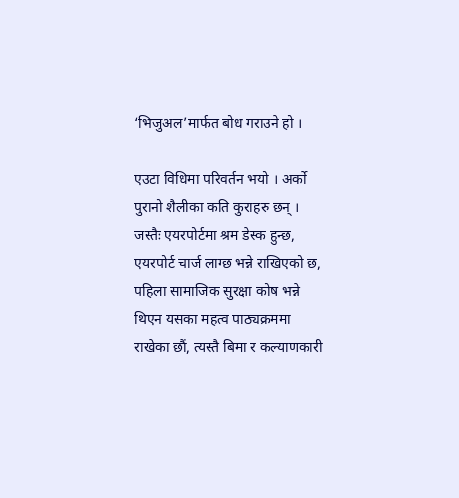‘भिजुअल’मार्फत बोध गराउने हो ।

एउटा विधिमा परिवर्तन भयो । अर्को पुरानो शैलीका कति कुराहरु छन् । जस्तैः एयरपोर्टमा श्रम डेस्क हुन्छ, एयरपोर्ट चार्ज लाग्छ भन्ने राखिएको छ, पहिला सामाजिक सुरक्षा कोष भन्ने थिएन यसका महत्‍व पाठ्यक्रममा राखेका छौं, त्यस्तै बिमा र कल्याणकारी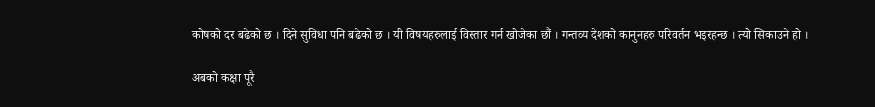कोषको दर बढेको छ । दिने सुविधा पनि बढेको छ । यी विषयहरुलाई विस्तार गर्न खोजेका छौं । गन्तव्य देशको कानुनहरु परिवर्तन भइरहन्छ । त्यो सिकाउने हो ।

अबको कक्षा पूरै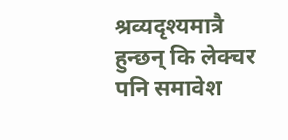श्रव्यदृश्यमात्रै हुन्छन् कि लेक्चर पनि समावेश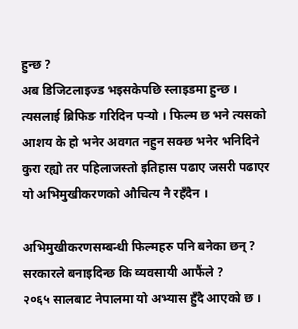हुन्छ ?
अब डिजिटलाइज्ड भइसकेपछि स्लाइडमा हुन्छ । त्यसलाई ब्रिफिङ गरिदिन पर्‍यो । फिल्म छ भने त्यसको आशय के हो भनेर अवगत नहुन सक्छ भनेर भनिदिने कुरा रह्यो तर पहिलाजस्तो इतिहास पढाए जसरी पढाएर यो अभिमुखीकरणको औचित्य नै रहँदैन ।

अभिमुखीकरणसम्बन्धी फिल्महरु पनि बनेका छन् ? सरकारले बनाइदिन्छ कि व्यवसायी आफैंले ?
२०६५ सालबाट नेपालमा यो अभ्यास हुँदै आएको छ ।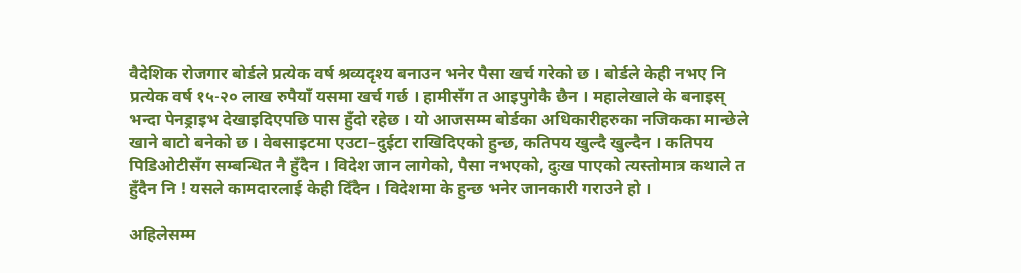वैदेशिक रोजगार बोर्डले प्रत्येक वर्ष श्रव्यदृश्य बनाउन भनेर पैसा खर्च गरेको छ । बोर्डले केही नभए नि प्रत्येक वर्ष १५-२० लाख रुपैयाँ यसमा खर्च गर्छ । हामीसँग त आइपुगेकै छैन । महालेखाले के बनाइस् भन्दा पेनड्राइभ देखाइदिएपछि पास हुँदो रहेछ । यो आजसम्म बोर्डका अधिकारीहरुका नजिकका मान्छेले खाने बाटो बनेको छ । वेबसाइटमा एउटा–दुईटा राखिदिएको हुन्छ, कतिपय खुल्दै खुल्दैन । कतिपय पिडिओटीसँग सम्बन्धित नै हुँदैन । विदेश जान लागेको, पैसा नभएको, दुःख पाएको त्यस्तोमात्र कथाले त हुँदैन नि ! यसले कामदारलाई केही दिँदैन । विदेशमा के हुन्छ भनेर जानकारी गराउने हो ।

अहिलेसम्म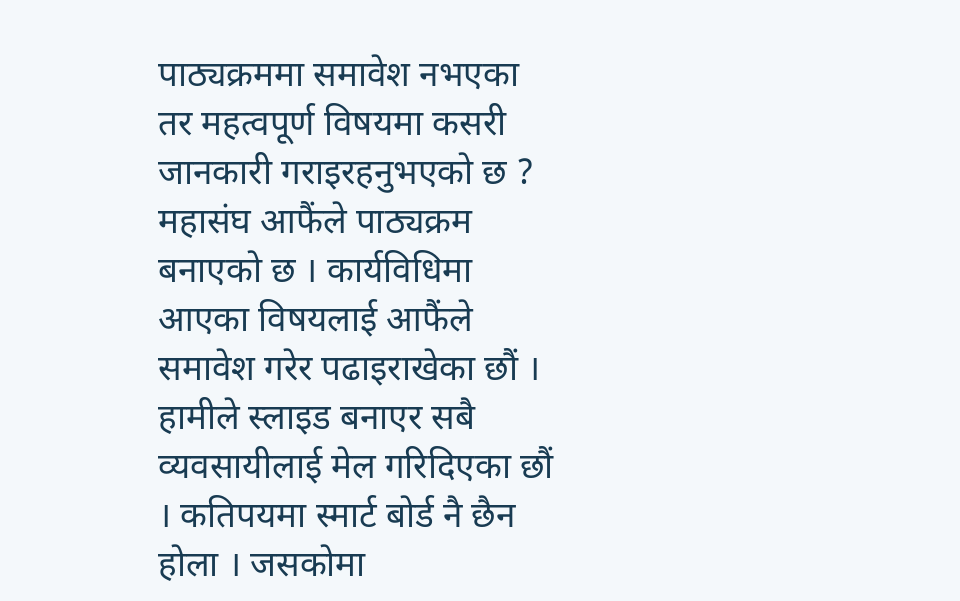पाठ्यक्रममा समावेश नभएका तर महत्‍वपूर्ण विषयमा कसरी जानकारी गराइरहनुभएको छ ?
महासंघ आफैंले पाठ्यक्रम बनाएको छ । कार्यविधिमा आएका विषयलाई आफैंले समावेश गरेर पढाइराखेका छौं । हामीले स्लाइड बनाएर सबै व्यवसायीलाई मेल गरिदिएका छौं । कतिपयमा स्मार्ट बोर्ड नै छैन होला । जसकोमा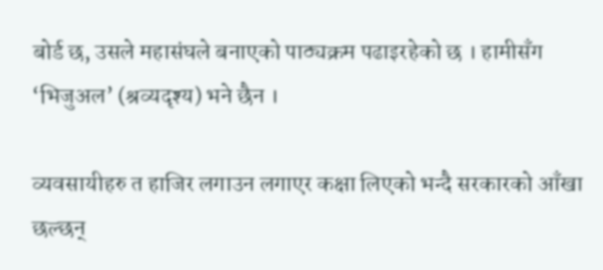बोर्ड छ, उसले महासंघले बनाएको पाठ्यक्रम पढाइरहेको छ । हामीसँग ‘भिजुअल’ (श्रव्यदृश्य) भने छैन ।

व्यवसायीहरु त हाजिर लगाउन लगाएर कक्षा लिएको भन्दै सरकारको आँखा छल्छन्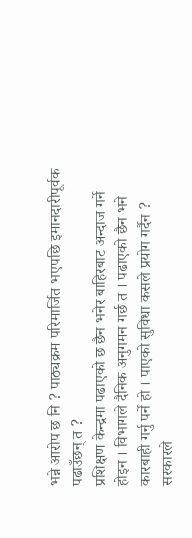भन्ने आरोप छ नि ? पाठ्यक्रम परिमार्जित भएपछि इमानदारीपूर्वक पढाउँछन् त ?
प्रशिक्षण केन्द्रमा पढाएको छ छैन भनेर बाहिरबाट अन्दाज गर्ने होइन । विभागले दैनिक अनुगमन गर्छ त । पढाएको छैन भने कारबाही गर्नु पर्ने हो । पाएको सुविधा कसले प्रयोग गर्दैन ? सरकारले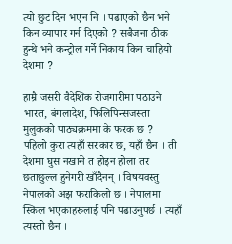त्यो छुट दिन भएन नि । पढाएको छैन भने किन व्यापार गर्न दिएको ? सबैजना ठीक हुन्थे भने कन्ट्रोल गर्ने निकाय किन चाहियो देशमा ?

हाम्रै जसरी वैदेशिक रोजगारीमा पठाउने भारत, बंगलादेश, फिलिपिन्सजस्ता मुलुकको पाठ्यक्रममा के फरक छ ?
पहिलो कुरा त्यहाँ सरकार छ, यहाँ छैन । ती देशमा घुस नखाने त होइन होला तर छताछुल्ल हुनेगरी खाँदैनन् । विषयवस्तु नेपालको अझ फराकिलो छ । नेपालमा स्किल भएकाहरुलाई पनि पढाउनुपर्छ । त्यहाँ त्यस्तो छैन ।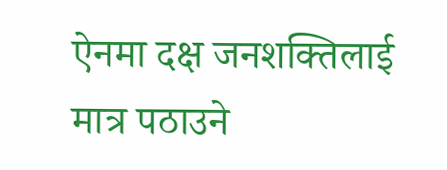ऐनमा दक्ष जनशक्तिलाई मात्र पठाउने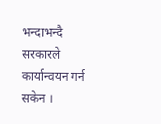भन्दाभन्दै सरकारले कार्यान्वयन गर्न सकेन ।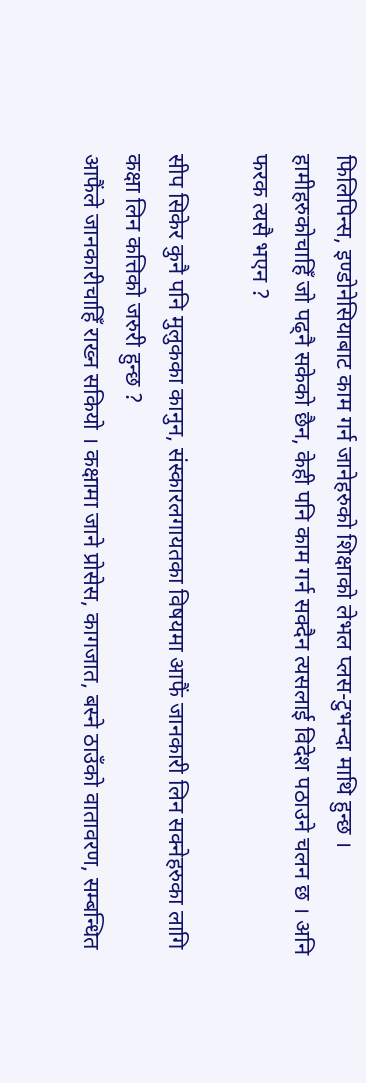फिलिपिन्स, इण्डोनेसियाबाट काम गर्न जानेहरुको शिक्षाको लेभल प्लस-टुभन्दा माथि हुन्छ । हामीहरुकोचाहिँ जो पढ्नै सकेको छैन, केही पनि काम गर्न सक्दैन त्यसलाई विदेश पठाउने चलन छ । अनि फरक त्यसै भएन ?

सीप सिकेर कुनै पनि मुलुकका कानुन, संस्कारलगायतका विषयमा आफैं जानकारी लिन सक्नेहरुका लागि कक्षा लिन कत्तिको जरुरी हुन्छ ?
आफैंले जानकारीचाहिँ राख्न सकियो । कक्षामा जाने प्रोसेस, कागजात, बस्ने ठाउँको वातावरण, सम्बन्धित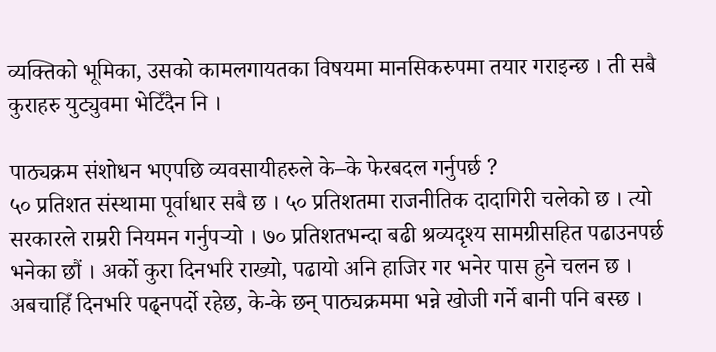व्यक्तिको भूमिका, उसको कामलगायतका विषयमा मानसिकरुपमा तयार गराइन्छ । ती सबै कुराहरु युट्युवमा भेटिँदैन नि ।

पाठ्यक्रम संशोधन भएपछि व्यवसायीहरुले के–के फेरबदल गर्नुपर्छ ?
५० प्रतिशत संस्थामा पूर्वाधार सबै छ । ५० प्रतिशतमा राजनीतिक दादागिरी चलेको छ । त्यो सरकारले राम्ररी नियमन गर्नुपर्‍यो । ७० प्रतिशतभन्दा बढी श्रव्यदृश्य सामग्रीसहित पढाउनपर्छ भनेका छौं । अर्को कुरा दिनभरि राख्यो, पढायो अनि हाजिर गर भनेर पास हुने चलन छ । अबचाहिँ दिनभरि पढ्नपर्दो रहेछ, के-के छन् पाठ्यक्रममा भन्ने खोजी गर्ने बानी पनि बस्छ ।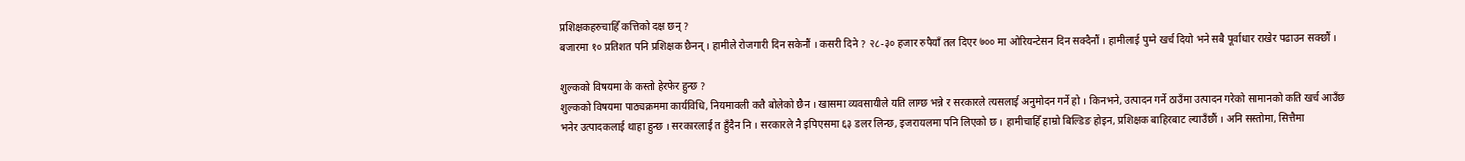प्रशिक्षकहरुचाहिँ कत्तिको दक्ष छन् ?
बजारमा १० प्रतिशत पनि प्रशिक्षक छैनन् । हामीले रोजगारी दिन सकेनौं । कसरी दिने ? २८-३० हजार रुपैयाँ तल दिएर ७०० मा ओरियन्टेसन दिन सक्दैनौं । हामीलाई पुग्ने खर्च दियो भने सबै पूर्वाधार राखेर पढाउन सक्छौं ।

शुल्कको विषयमा के कस्तो हेरफेर हुन्छ ?
शुल्कको विषयमा पाठ्यक्रममा कार्यविधि, नियमावली कतै बोलेको छैन । खासमा व्यवसायीले यति लाग्छ भन्ने र सरकारले त्यसलाई अनुमोदन गर्ने हो । किनभने, उत्पादन गर्ने ठाउँमा उत्पादन गरेको सामानको कति खर्च आउँछ भनेर उत्पादकलाई थाहा हुन्छ । सरकारलाई त हुँदैन नि । सरकारले नै इपिएसमा ६३ डलर लिन्छ, इजरायलमा पनि लिएको छ । हामीचाहिँ हाम्रो बिल्डिङ होइन, प्रशिक्षक बाहिरबाट ल्याउँछौं । अनि सस्तोमा, सित्तैमा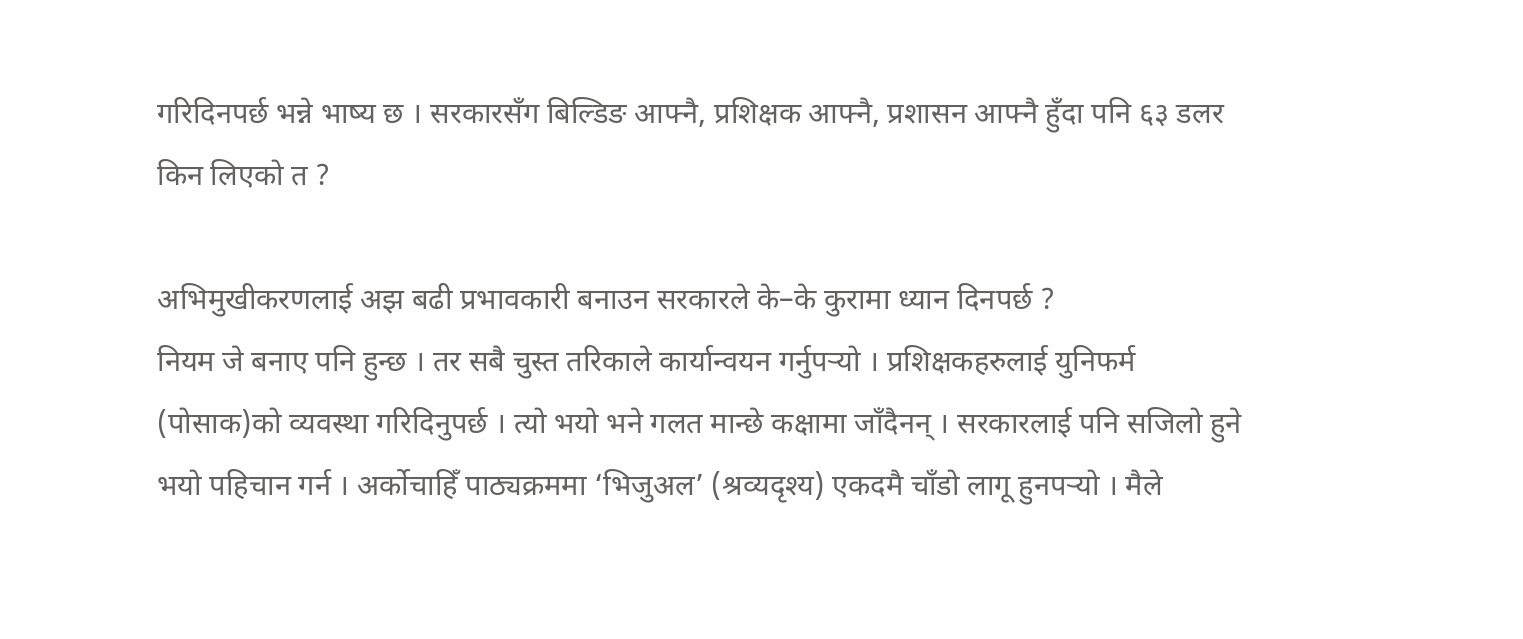गरिदिनपर्छ भन्ने भाष्य छ । सरकारसँग बिल्डिङ आफ्नै, प्रशिक्षक आफ्नै, प्रशासन आफ्नै हुँदा पनि ६३ डलर किन लिएको त ?

अभिमुखीकरणलाई अझ बढी प्रभावकारी बनाउन सरकारले के–के कुरामा ध्यान दिनपर्छ ?
नियम जे बनाए पनि हुन्छ । तर सबै चुस्त तरिकाले कार्यान्वयन गर्नुपर्‍यो । प्रशिक्षकहरुलाई युनिफर्म (पोसाक)को व्यवस्था गरिदिनुपर्छ । त्यो भयो भने गलत मान्छे कक्षामा जाँदैनन् । सरकारलाई पनि सजिलो हुने भयो पहिचान गर्न । अर्कोचाहिँ पाठ्यक्रममा ‘भिजुअल’ (श्रव्यदृश्य) एकदमै चाँडो लागू हुनपर्‍यो । मैले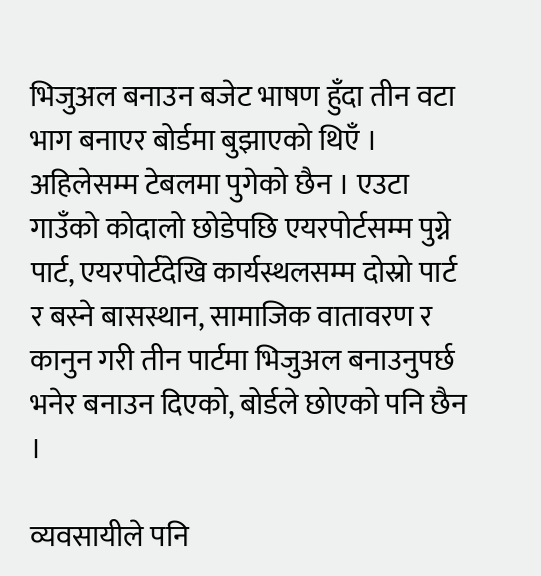भिजुअल बनाउन बजेट भाषण हुँदा तीन वटा भाग बनाएर बोर्डमा बुझाएको थिएँ । अहिलेसम्म टेबलमा पुगेको छैन । एउटा गाउँको कोदालो छोडेपछि एयरपोर्टसम्म पुग्ने पार्ट, एयरपोर्टदेखि कार्यस्थलसम्म दोस्रो पार्ट र बस्ने बासस्थान, सामाजिक वातावरण र कानुन गरी तीन पार्टमा भिजुअल बनाउनुपर्छ भनेर बनाउन दिएको, बोर्डले छोएको पनि छैन ।

व्यवसायीले पनि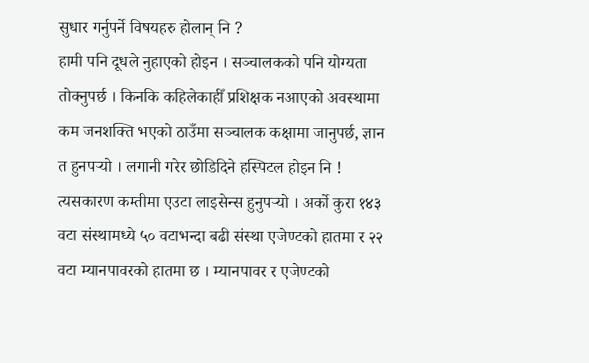सुधार गर्नुपर्ने विषयहरु होलान् नि ?
हामी पनि दूधले नुहाएको होइन । सञ्चालकको पनि योग्यता तोक्नुपर्छ । किनकि कहिलेकाहीँ प्रशिक्षक नआएको अवस्थामा कम जनशक्ति भएको ठाउँमा सञ्चालक कक्षामा जानुपर्छ, ज्ञान त हुनपर्‍यो । लगानी गरेर छोडिदिने हस्पिटल होइन नि ! त्यसकारण कम्तीमा एउटा लाइसेन्स हुनुपर्‍यो । अर्को कुरा १४३ वटा संस्थामध्ये ५० वटाभन्दा बढी संस्था एजेण्टको हातमा र २२ वटा म्यानपावरको हातमा छ । म्यानपावर र एजेण्टको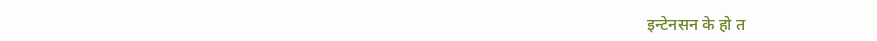इन्टेनसन के हो त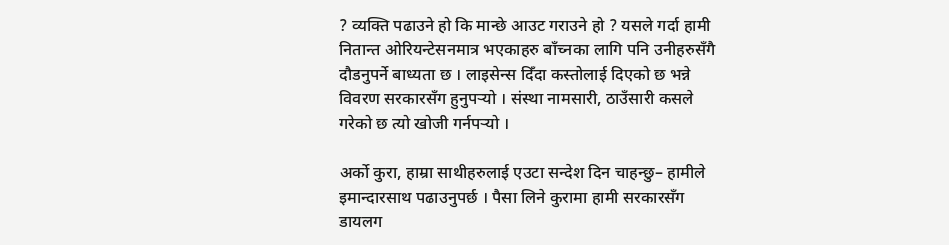? व्यक्ति पढाउने हो कि मान्छे आउट गराउने हो ? यसले गर्दा हामी नितान्त ओरियन्टेसनमात्र भएकाहरु बाँच्नका लागि पनि उनीहरुसँगै दौडनुपर्ने बाध्यता छ । लाइसेन्स दिँदा कस्तोलाई दिएको छ भन्ने विवरण सरकारसँग हुनुपर्‍यो । संस्था नामसारी, ठाउँसारी कसले गरेको छ त्यो खोजी गर्नपर्‍यो ।

अर्को कुरा, हाम्रा साथीहरुलाई एउटा सन्देश दिन चाहन्छु– हामीले इमान्दारसाथ पढाउनुपर्छ । पैसा लिने कुरामा हामी सरकारसँग डायलग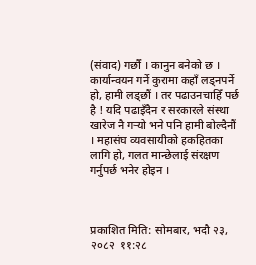(संवाद) गर्छौं । कानुन बनेको छ । कार्यान्वयन गर्ने कुरामा कहाँ लड्नपर्ने हो, हामी लड्छौं । तर पढाउनचाहिँ पर्छ है ! यदि पढाइँदैन र सरकारले संस्था खारेज नै गर्‍यो भने पनि हामी बोल्दैनौं । महासंघ व्यवसायीको हकहितका लागि हो, गलत मान्छेलाई संरक्षण गर्नुपर्छ भनेर होइन ।



प्रकाशित मिति: सोमबार, भदौ २३, २०८२  ११:२८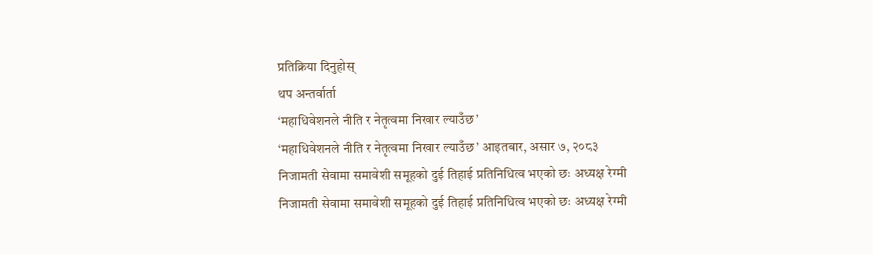प्रतिक्रिया दिनुहोस्
थप अन्तर्वार्ता
‘महाधिवेशनले नीति र नेतृत्वमा निखार ल्याउँछ’
‘महाधिवेशनले नीति र नेतृत्वमा निखार ल्याउँछ’ आइतबार, असार ७, २०८३
निजामती सेवामा समावेशी समूहको दुई तिहाई प्रतिनिधित्व भएको छः अध्यक्ष रेग्मी
निजामती सेवामा समावेशी समूहको दुई तिहाई प्रतिनिधित्व भएको छः अध्यक्ष रेग्मी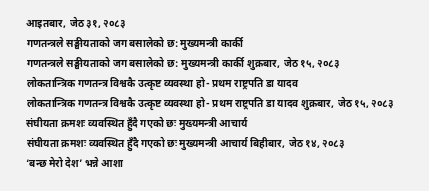आइतबार, जेठ ३१, २०८३
गणतन्त्रले सङ्घीयताको जग बसालेको छ: मुख्यमन्त्री कार्की
गणतन्त्रले सङ्घीयताको जग बसालेको छ: मुख्यमन्त्री कार्की शुक्रबार, जेठ १५, २०८३
लोकतान्त्रिक गणतन्त्र विश्वकै उत्कृष्ट व्यवस्था हो- प्रथम राष्ट्रपति डा यादव
लोकतान्त्रिक गणतन्त्र विश्वकै उत्कृष्ट व्यवस्था हो- प्रथम राष्ट्रपति डा यादव शुक्रबार, जेठ १५, २०८३
संघीयता क्रमशः व्यवस्थित हुँदै गएको छः मुख्यमन्त्री आचार्य
संघीयता क्रमशः व्यवस्थित हुँदै गएको छः मुख्यमन्त्री आचार्य बिहीबार, जेठ १४, २०८३
‘बन्छ मेरो देश’ भन्ने आशा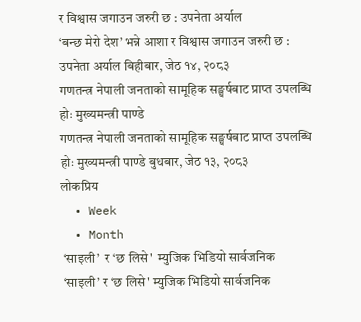र विश्वास जगाउन जरुरी छ : उपनेता अर्याल
‘बन्छ मेरो देश’ भन्ने आशा र विश्वास जगाउन जरुरी छ : उपनेता अर्याल बिहीबार, जेठ १४, २०८३
गणतन्त्र नेपाली जनताको सामूहिक सङ्घर्षबाट प्राप्त उपलब्धि होः मुख्यमन्त्री पाण्डे
गणतन्त्र नेपाली जनताको सामूहिक सङ्घर्षबाट प्राप्त उपलब्धि होः मुख्यमन्त्री पाण्डे बुधबार, जेठ १३, २०८३
लोकप्रिय
  • Week
  • Month
 ‘साइली’  र ‘छ लिसे'  म्युजिक भिडियो सार्वजनिक
 ‘साइली’ र ‘छ लिसे' म्युजिक भिडियो सार्वजनिक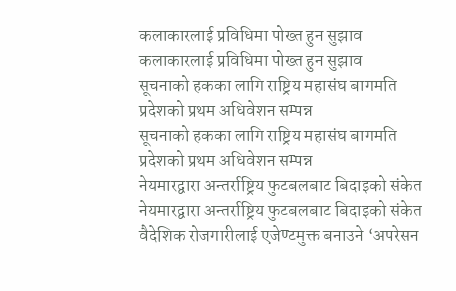कलाकारलाई प्रविधिमा पोख्त हुन सुझाव
कलाकारलाई प्रविधिमा पोख्त हुन सुझाव
सूचनाको हकका लागि राष्ट्रिय महासंघ बागमति प्रदेशको प्रथम अधिवेशन सम्पन्न
सूचनाको हकका लागि राष्ट्रिय महासंघ बागमति प्रदेशको प्रथम अधिवेशन सम्पन्न
नेयमारद्वारा अन्तर्राष्ट्रिय फुटबलबाट बिदाइको संकेत
नेयमारद्वारा अन्तर्राष्ट्रिय फुटबलबाट बिदाइको संकेत
वैदेशिक रोजगारीलाई एजेण्टमुक्त बनाउने ‘अपरेसन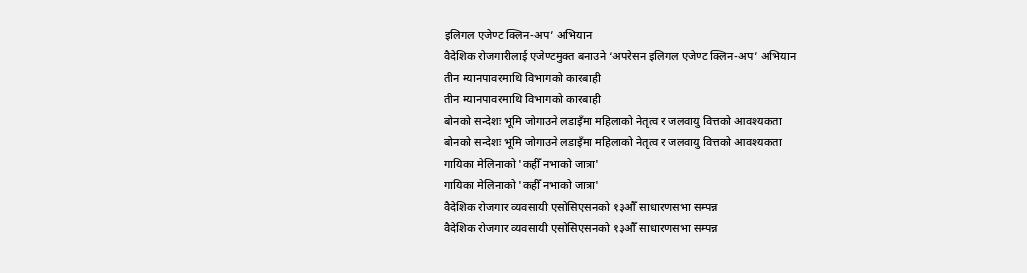इलिगल एजेण्ट क्लिन-अप’ अभियान
वैदेशिक रोजगारीलाई एजेण्टमुक्त बनाउने ‘अपरेसन इलिगल एजेण्ट क्लिन-अप’ अभियान
तीन म्यानपावरमाथि विभागको कारबाही
तीन म्यानपावरमाथि विभागको कारबाही
बोनको सन्देशः भूमि जोगाउने लडाइँमा महिलाको नेतृत्व र जलवायु वित्तको आवश्यकता
बोनको सन्देशः भूमि जोगाउने लडाइँमा महिलाको नेतृत्व र जलवायु वित्तको आवश्यकता
गायिका मेलिनाको 'कहीँ नभाको जात्रा'
गायिका मेलिनाको 'कहीँ नभाको जात्रा'
वैदेशिक रोजगार व्यवसायी एसोसिएसनको १३औँ साधारणसभा सम्पन्न
वैदेशिक रोजगार व्यवसायी एसोसिएसनको १३औँ साधारणसभा सम्पन्न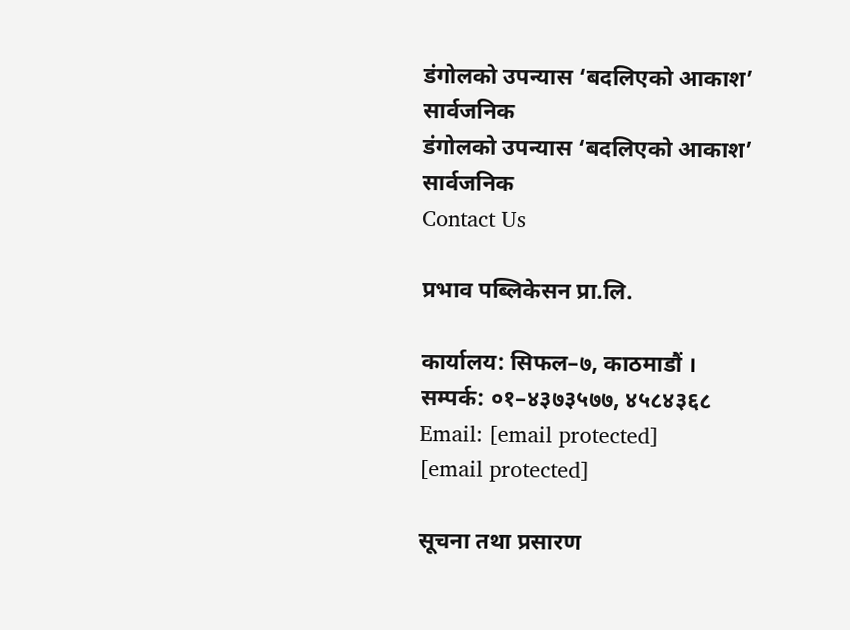डंगोलको उपन्यास ‘बदलिएको आकाश’ सार्वजनिक
डंगोलको उपन्यास ‘बदलिएको आकाश’ सार्वजनिक
Contact Us

प्रभाव पब्लिकेसन प्रा.लि.

कार्यालय: सिफल–७, काठमाडौं ।
सम्पर्क: ०१–४३७३५७७, ४५८४३६८
Email: [email protected]
[email protected]

सूचना तथा प्रसारण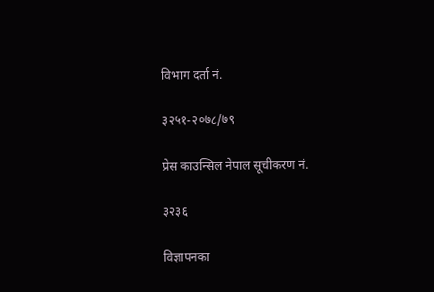विभाग दर्ता नं.

३२५१-२०७८/७९

प्रेस काउन्सिल नेपाल सूचीकरण नं.

३२३६

विज्ञापनका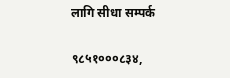लागि सीधा सम्पर्क

९८५१०००८३४,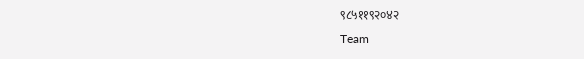९८५११९२०४२
Team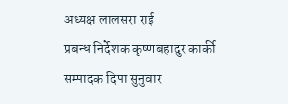अध्यक्ष लालसरा राई
प्रबन्ध निर्देशक कृष्णबहादुर कार्की
सम्पादक दिपा सुनुवार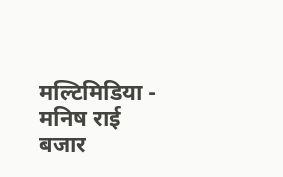मल्टिमिडिया - मनिष राई
बजार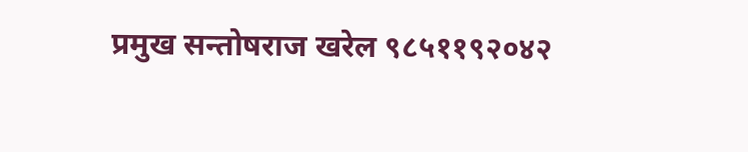प्रमुख सन्तोषराज खरेल ९८५११९२०४२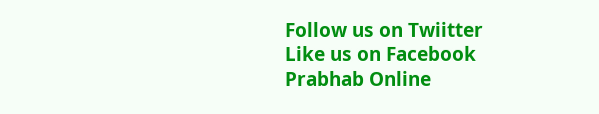Follow us on Twiitter
Like us on Facebook
Prabhab Online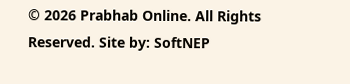© 2026 Prabhab Online. All Rights Reserved. Site by: SoftNEP